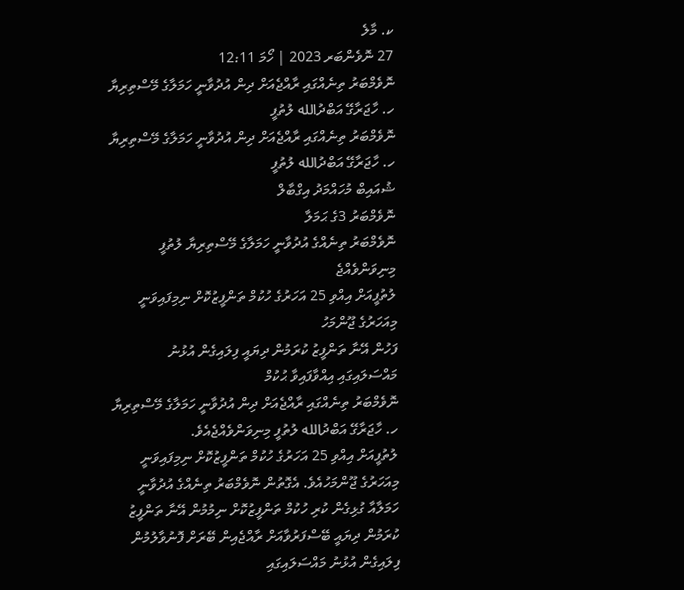ކ. މާލެ
27 ނޮވެންބަރ 2023 | ހޯމަ 12:11
ނޮވެމްބަރު ތިނެއްގައި ރާއްޖެއަށް ދިން އުދުވާނީ ހަމަލާގެ މޭސްތިރިޔާ ހ. ހާޖަރާގޭ އަބްދުالله ލުތުފީ
ނޮވެމްބަރު ތިނެއްގައި ރާއްޖެއަށް ދިން އުދުވާނީ ހަމަލާގެ މޭސްތިރިޔާ ހ. ހާޖަރާގޭ އަބްދުالله ލުތުފީ
ޝުއައިބް މުހައްމަދު އިގްބާލް
ނޮވެމްބަރު 3ގެ ޙަމަލާ
ނޮވެމްބަރު ތިނެއްގެ އުދުވާނީ ހަމަލާގެ މޭސްތިރިޔާ ލުތުފީ މިނިވަންވެއްޖެ
ލުތުފީއަށް އިއްވި 25 އަހަރުގެ ހުކުމް ތަންފީޒުކޮށް ނިމިފައިވަނީ މިއަހަރުގެ ޖޫންމަހު
ފަހުން އޭނާ ތަންފީޒު ކުރަމުން ދިޔައީ ފިލައިގެން އުޅުނު މައްސަލައިގައި އިއްވާފައިވާ ޙުކުމް
ނޮވެމްބަރު ތިނެއްގައި ރާއްޖެއަށް ދިން އުދުވާނީ ހަމަލާގެ މޭސްތިރިޔާ ހ. ހާޖަރާގޭ އަބްދުالله ލުތުފީ މިނިވަންވެއްޖެއެވެ.
ލުތުފީއަށް އިއްވި 25 އަހަރުގެ ހުކުމް ތަންފީޒުކޮށް ނިމިފައިވަނީ މިއަހަރުގެ ޖޫންމަހުއެވެ. އެގޮތުން ނޮވެމްބަރު ތިނެއްގެ އުދުވާނީ ހަމަލާއާ ގުޅިގެން ކުރި ހުކުމް ތަންފީޒުކޮށް ނިމުމުން އޭނާ ތަންފީޒު ކުރަމުން ދިޔައީ ބޭސްފަރުވާއަށް ރާއްޖެއިން ބޭރަށް ފޮނުވާލުމުން ފިލައިގެން އުޅުނު މައްސަލައިގައި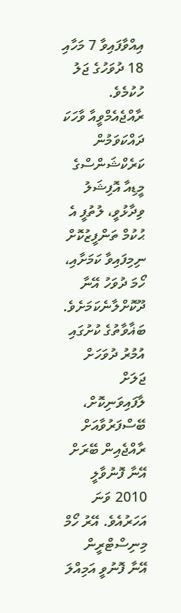އިއްވާފައިވާ 7 މަހާއި 18 ދުވަހުގެ ޖަލު ހުކުމެވެ.
ރާއްޖެއެމްވީއާ ވާހަކަ ދައްކަވަމުން ކަރެކްޝަންސްގެ މީޑިއާ އޮފިޝަލު ވިދާޅުވީ، ލުތުފީ އެ ޙުކުމް ތަންފީޒުކޮށް ނިމިފައިވާ ކަމަށާއި، ހޯމަ ދުވަހު އޭނާ ދޫކޮށްލާނެކަމަށެވެ.
ބަޣާވާތުގެ ކުށުގައި އުމުރު ދުވަހަށް ޖަލަށް ލާފައިވަނިކޮށް، ބޭސްފަރުވާއަށް ރާއްޖެއިން ބޭރަށް އޭނާ ފޮނުވާލީ 2010 ވަނަ އަހަރުއެވެ. އޭރު ހޯމް މިނިސްޓްރީން އޭނާ ފޮނުވީ އަމިއްލަ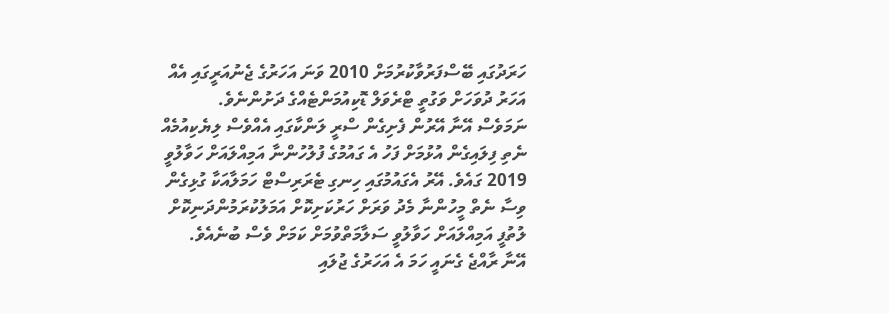ހަރަދުގައި ބޭސްފަރުވާކުރުމަށް 2010 ވަނަ އަހަރުގެ ޖެނުއަރީގައި އެއް އަހަރު ދުވަހަށް ވަގުތީ ޓްރެވަލް ޑޮކިއުމަންޓެއްގެ ދަށުންނެވެ.
ނަމަވެސް އޭނާ އޭރުން ފެށިގެން ސްރީ ލަންކާގައި އެއްވެސް ލިޔެކިއުމެއް ނެތި ފިލައިގެން އުޅުމަށް ފަހު އެ ގައުމުގެ ފުލުހުންނާ އަމިއްލައަށް ހަވާލުވީ 2019 ގައެވެ. އޭރު އެގައުމުގައި ހިނގި ޓެރަރިސްޓް ހަމަލާއަކާ ގުޅިގެން ވިސާ ނެތް މީހުންނާ މެދު ވަރަށް ހަރުކަށިކޮށް އަމަލުކުރަމުންދަނިކޮށް ލުތުފީ އަމިއްލައަށް ހަވާލުވީ ސަލާމަތްވުމަށް ކަމަށް ވެސް ބުނެއެވެ.
އޭނާ ރާއްޖެ ގެނައީ ހަމަ އެ އަހަރުގެ ޖުލައި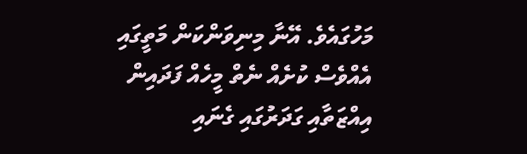މަހުގައެވެ. އޭނާ މިނިވަންކަން މަތީގައި އެއްވެސް ކުށެއް ނެތް މީހެއް ފަދައިން އިއްޒަތާއި ގަދަރުގައި ގެނައި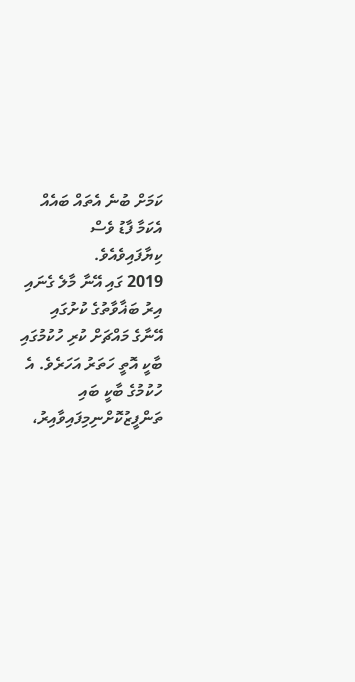ކަމަށް ބުނެ އެތައް ބައެއް އެކަމާ ފާޑު ވެސް ކިޔާފައިވެއެވެ.
2019 ގައި އޭނާ މާލެ ގެނައި އިރު ބަޣާވާތުގެ ކުށުގައި އޭނާގެ މައްޗަށް ކުރި ހުކުމުގައި ބާކީ އޮތީ ހަތަރު އަހަރެވެ. އެ ހުކުމުގެ ބާކީ ބައި ތަންފީޒުކޮށްނިމިފައިވާއިރު،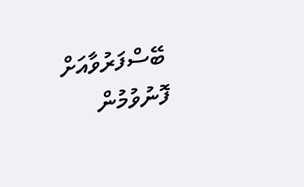ބޭސްފަރުވާއަށް ފޮނުވުމުން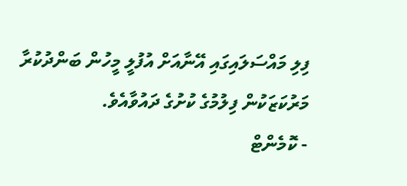ފިލި މައްސަލައިގައި އޭނާއަށް އުފުލީ މީހުން ބަންދުކުރާ މަރުކަޒަކުން ފިލުމުގެ ކުށުގެ ދައުވާއެވެ.
- ކޮމެންޓް